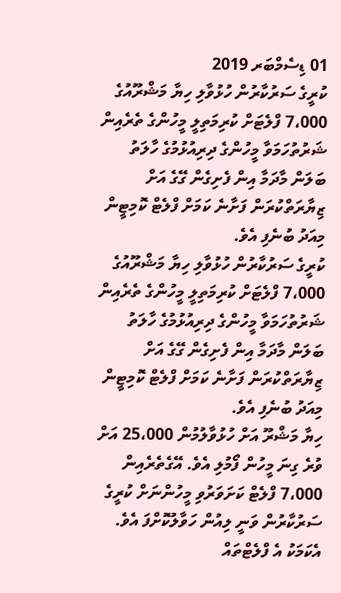01 ޑިސެމްބަރ 2019
ކުރީގެ ސަރުކާރުން ހުޅުވާލި ހިޔާ މަޝްރޫއުގެ 7،000 ފްލެޓަށް ކުރިމަތިލީ މީހުންގެ ތެރެއިން ޝަރުތުހަމަވާ މީހުންގެ ދިރިއުޅުމުގެ ހާލަތު ބަލަން މާދަމާ އިން ފެށިގެން ގޭގެ އަށް ޒިޔާރަތްކުރަން ފަށާނެ ކަމަށް ފްލެޓް ކޮމިޓީން މިއަދު ބުނެފި އެވެ.
ކުރީގެ ސަރުކާރުން ހުޅުވާލި ހިޔާ މަޝްރޫއުގެ 7،000 ފްލެޓަށް ކުރިމަތިލީ މީހުންގެ ތެރެއިން ޝަރުތުހަމަވާ މީހުންގެ ދިރިއުޅުމުގެ ހާލަތު ބަލަން މާދަމާ އިން ފެށިގެން ގޭގެ އަށް ޒިޔާރަތްކުރަން ފަށާނެ ކަމަށް ފްލެޓް ކޮމިޓީން މިއަދު ބުނެފި އެވެ.
ހިޔާ މަޝްރޫ އަށް ހުޅުވާލުމުން 25،000 އަށް ވުރެ ގިނަ މީހުން ފޯމުލި އެވެ. އޭގެތެރެއިން 7،000 ފްލެޓް ކަށަވަރުވި މީހުންނަށް ކުރީގެ ސަރުކާރުން ވަނީ ލިއުން ހަވާލުކޮށްފަ އެވެ. އެކަމަކު އެ ފްލެޓްތައް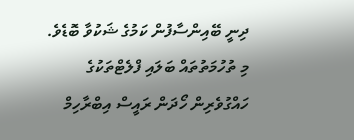ދިނީ ބޭއިންސާފުން ކަމުގެ ޝަކުވާ ބޮޑެވެ.
މި ތުހުމަތުތައް ބަލައި ފްލެޓްތަކުގެ ހައްގުވެރިން ހޯދަން ރައީސް އިބްރާހިމް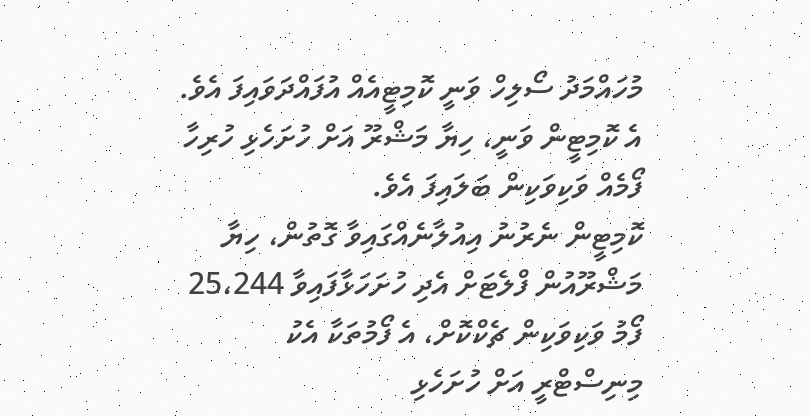މުހައްމަދު ސޯލިހް ވަނީ ކޮމިޓީއެއް އުފައްދަވައިފަ އެވެ. އެ ކޮމިޓީން ވަނީ، ހިޔާ މަޝްރޫ އަށް ހުށަހެޅި ހުރިހާ ފޯމެއް ވަކިވަކިން ބަލައިފަ އެވެ.
ކޮމިޓީން ނެރުނު އިއުލާނެއްގައިވާ ގޮތުން، ހިޔާ މަޝްރޫއުން ފްލެޓަށް އެދި ހުށަހަޅާފައިވާ 25،244 ފޯމު ވަކިވަކިން ޗެކްކޮށް، އެ ފޯމުތަކާ އެކު މިނިސްޓްރީ އަށް ހުށަހެޅި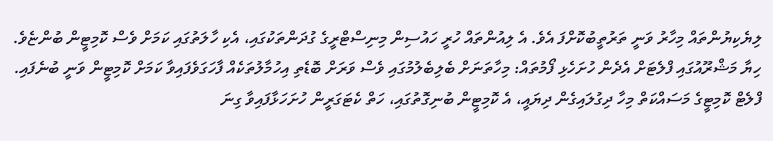ލިޔެކިޔުންތައް މިހާރު ވަނީ ތަރުތީބުކޮށްފަ އެވެ. އެ ލިއުންތައް ހުރީ ހައުސިން މިނިސްޓްރީގެ ގުދަންތަކުގައި، އެކި ހާލަތުގައި ކަމަށް ވެސް ކޮމިޓީން ބުންޏެވެ.
ހިޔާ މަޝްރޫއުގައި ފްލެޓަށް އެދެން ހުށަހެޅި ފޯމުތައް: މިހާތަނަށް ބެލިބެލުމުގައި ވެސް ވަރަށް ބޮޑެތި އިހުމާލުތަކެއް ފާހަގަވެފައިވާ ކަމަށް ކޮމިޓީން ވަނީ ބުނެފައި.
ފްލެޓް ކޮމިޓީގެ މަސައްކަތް މިހާ ދިގުލައިގެން ދިޔައީ، އެ ކޮމިޓީން ބުނިގޮތުގައި، ހަތް ކެޓަގަރީން ހުށަހަޅާފައިވާ ގިނަ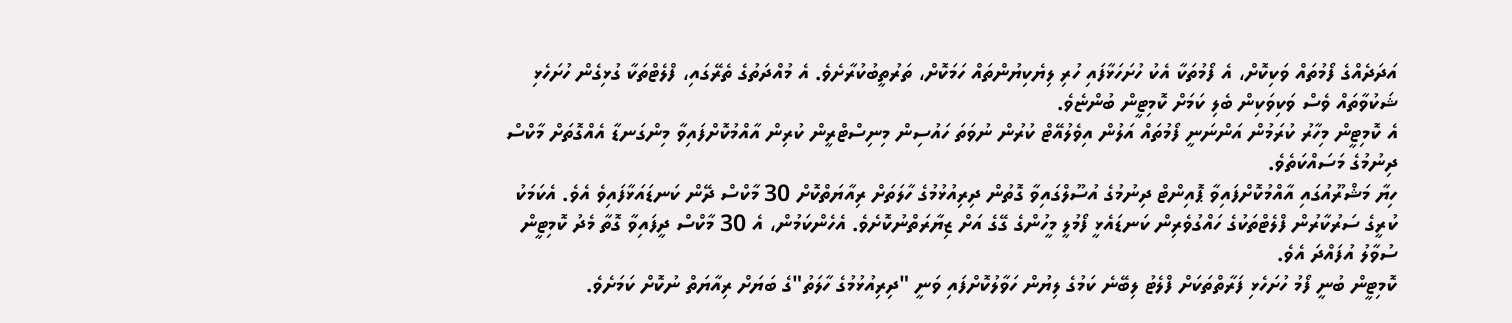އަދަދެއްގެ ފޯމުތައް ވަކިކޮށް، އެ ފޯމުތަކާ އެކު ހުށަހަޅާފައި ހުރި ލިޔެކިޔުންތައް ހަމަކޮށް، ތަރުތީބުކުރާށެވެ. އެ މުއްދަތުގެ ތެރޭގައި، ފްލެޓްތަކާ ގުޅިގެން ހުށަހެޅި ޝަކުވާތައް ވެސް ވަކިވަކިން ބެލި ކަމަށް ކޮމިޓީން ބުންޏެވެ.
އެ ކޮމިޓީން މިހާރު ކުރަމުން އަންނަނީ ފޯމުތައް އަލުން އިވެލުއޭޓް ކުރުން ނުވަތަ ހައުސިން މިނިސްޓްރީން ކުރިން އާއްމުކޮށްފައިވާ މިންގަނޑާ އެއްގޮތަށް މާކްސް ދިނުމުގެ މަސައްކަތެވެ.
ހިޔާ މަޝްރޫއުގައި އާއްމުކޮށްފައިވާ ޕޮއިންޓް ދިނުމުގެ އުސޫލްގައިވާ ގޮތުން ދިރިއުޅުމުގެ ހާލަތަށް ރިއާޔަތްކޮށް 30 މާކްސް ދޭން ކަނޑައަޅާފައިވެ އެވެ. އެކަމަކު ކުރީގެ ސަރުކާރުން ފްލެޓްތަކުގެ ހައްގުވެރިން ކަނޑައެޅީ ފޯމުލީ މީހުންގެ ގޭގެ އަށް ޒިޔާރަތްނުކޮށެވެ. އެހެންކަމުން، އެ 30 މާކްސް ދީފައިވާ ގޮތާ މެދު ކޮމިޓީން ސުވާލު އުފައްދަ އެވެ.
ކޮމިޓީން ބުނީ ފޯމު ހުށަހެޅި ފަރާތްތަކަށް ފްލެޓު ލިބޭނެ ކަމުގެ ލިޔުން ހަވާލުކޮށްފައި ވަނީ "ދިރިއުޅުމުގެ ހާލަތު"ގެ ބަޔަށް ރިއާޔަތް ނުކޮށް ކަމަށެވެ.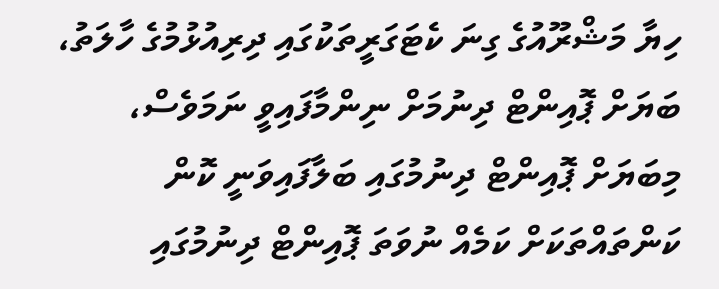ހިޔާ މަޝްރޫއުގެ ގިނަ ކެޓަގަރީތަކުގައި ދިރިއުޅުމުގެ ހާލަތު، ބަޔަށް ޕޮއިންޓް ދިނުމަށް ނިންމާފައިވީ ނަމަވެސް، މިބަޔަށް ޕޮއިންޓް ދިނުމުގައި ބަލާފައިވަނީ ކޮން ކަންތައްތަކަށް ކަމެއް ނުވަތަ ޕޮއިންޓް ދިނުމުގައި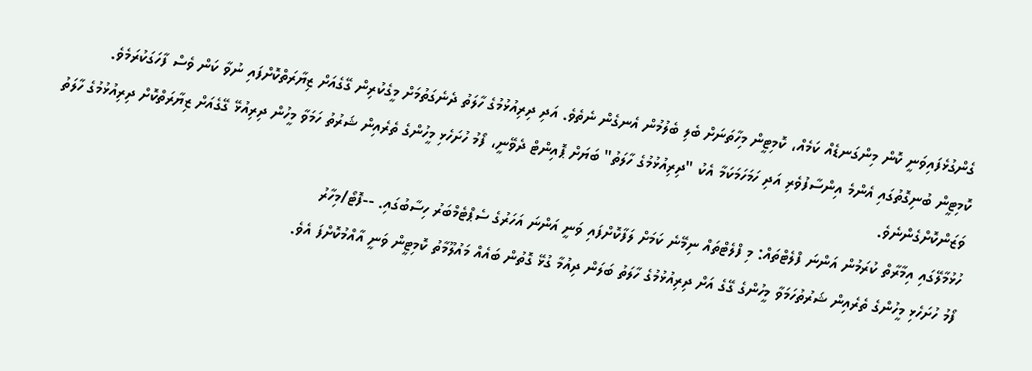ގެންގުޅެފައިވަނީ ކޮން މިންގަނޑެއް ކަމެއް، ކޮމިޓީން މިހާތަނަށް ބެލި ބެލުމުން އެނގެން ނެތެވެ. އަދި ދިރިއުޅުމުގެ ހާލަތު ދެނެގަތުމަށް މީގެކުރިން ގޭގެއަށް ޒިޔާރަތްކޮށްފައި ނުވާ ކަން ވެސް ފާހަގަކުރަމެވެ.
ކޮމިޓީން ބުނިގޮތުގައި އެންމެ އިންސާފުވެރި އަދި ހަމަހަމަކަމާ އެކު "ދިރިއުޅުމުގެ ހާލަތު" ބަޔަށް ޕޮއިންޓް ދެވޭނީ، ފޯމު ހުށަހެޅި މީހުންގެ ތެރެއިން ޝަރުތު ހަމަވާ މީހުން ދިރިއުޅޭ ގޭގެއަށް ޒިޔާރަތްކޮށް ދިރިއުޅުމުގެ ހާލަތު ވަޒަންކޮށްގެންނެވެ.
ހުޅުމާލޭގައި އިމާރާތް ކުރަމުން އަންނަ ފްލެޓްތައް: މި ފްލެޓްތައް ނިމޭނެ ކަމަށް ލަފާކޮށްފައި ވަނީ އަންނަ އަހަރުގެ ސެޕްޓެމްބަރު ހިސާބުގައި. --ފޮޓޯ/މިހާރު
ފޯމު ހުށަހެޅި މީހުންގެ ތެރެއިން ޝަރުތުހަމަވާ މީހުންގެ ގޭގެ އަށް ދިރިއުޅުމުގެ ހާލަތު ބަލަން ދިއުމާ ގުޅޭ ގޮތުން ބައެއް މައުލޫމާތު ކޮމިޓީން ވަނީ އާއްމުކޮށްފަ އެވެ.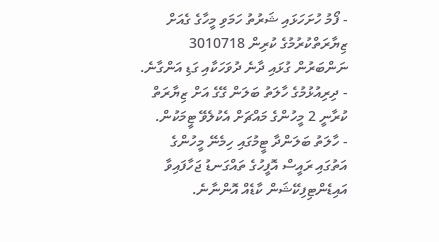- ފޯމު ހުށަހަޅައި ޝަރުތު ހަމަވި މީހާގެ ގެއަށް ޒިޔާރަތްކުރުމުގެ ކުރިން 3010718 ނަންބަރުން ގުޅައި ދާނެ ދުވަހަކާއި ގަޑި އަންގާނެ.
- ދިރިއުޅުމުގެ ހާލަތު ބަލަން ގޭގެ އަށް ޒިޔާރަތް ކުރާނީ 2 މީހުންގެ މައްޗަށް އެކުލެވޭ ޓީމަކުން.
- ހާލަތު ބަލަންދާ ޓީމުގައި ހިމެނޭ މީހުންގެ އަތުގައި ރައީސް އޮފީހުގެ ތައްގަނޑު ޖަހާފައިވާ އައިޑެންޓިފިކޭޝަން ކާޑެއް އޮންނާނެ.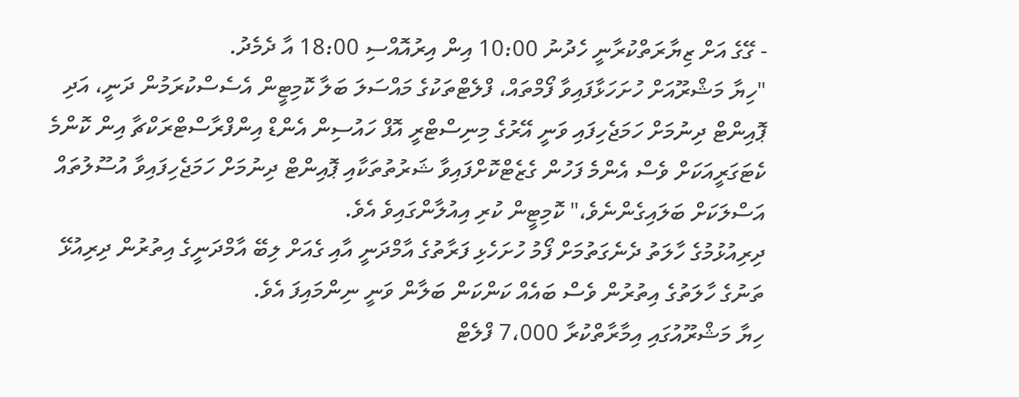- ގޭގެ އަށް ޒިޔާރަތްކުރާނީ ހެދުނު 10:00 އިން އިރުއޮއްސި 18:00 އާ ދެމެދު.
"ހިޔާ މަޝްރޫއަށް ހުށަހަޅާފައިވާ ފޯމްތައް، ފްލެޓްތަކުގެ މައްސަލަ ބަލާ ކޮމިޓީން އެސެސްކުރަމުން ދަނީ، އަދި ޕޮއިންޓް ދިނުމަށް ހަމަޖެހިފައި ވަނީ އޭރުގެ މިނިސްޓްރީ އޮފް ހައުސިން އެންޑް އިންފްރާސްޓްރަކްޗާ އިން ކޮންމެ ކެޓަގަރީއަކަށް ވެސް އެންމެ ފަހުން ގެޒެޓްކޮށްފައިވާ ޝަރުތުތަކާއި ޕޮއިންޓް ދިނުމަށް ހަމަޖެހިފައިވާ އުސޫލުތައް އަސްލަކަށް ބަލައިގެންނެވެ،" ކޮމިޓީން ކުރި އިއުލާންގައިވެ އެވެ.
ދިރިއުޅުމުގެ ހާލަތު ދެނެގަތުމަށް ފޯމު ހުށަހެޅި ފަރާތުގެ އާމްދަނީ އާއި ގެއަށް ލިބޭ އާމްދަނީގެ އިތުރުން ދިރިއުޅޭ ތަނުގެ ހާލަތުގެ އިތުރުން ވެސް ބައެއް ކަންކަން ބަލާން ވަނީ ނިންމައިފަ އެވެ.
ހިޔާ މަޝްރޫއުގައި އިމާރާތްކުރާ 7،000 ފްލެޓް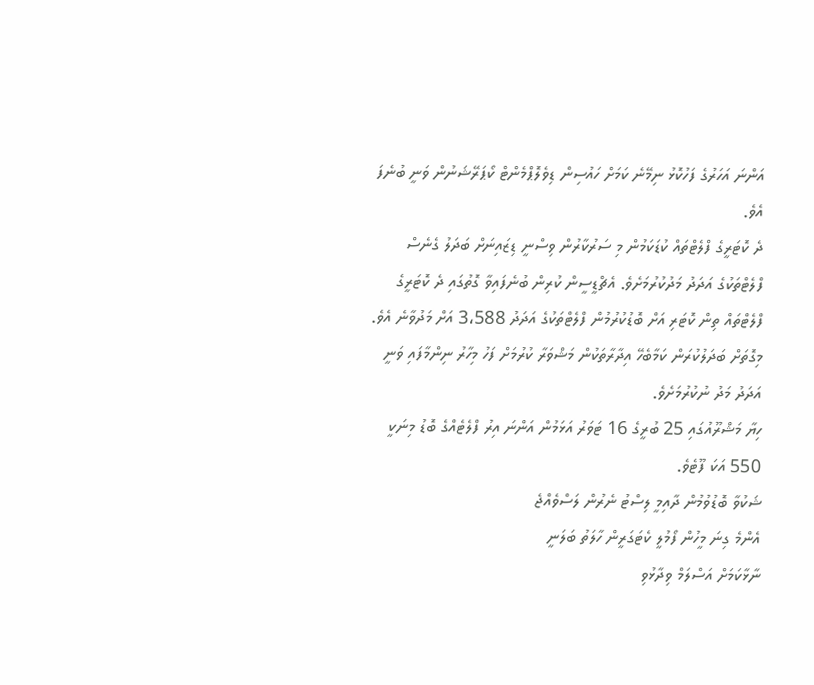އަންނަ އަހަރުގެ ފަހުކޮޅު ނިމޭނެ ކަމަށް ހައުސިން ޑިވެލޮޕްމެންޓް ކޯޕަރޭޝަނުން ވަނީ ބުނެފަ އެވެ.
ދެ ކޮޓަރީގެ ފްލެޓްތައް ކުޑަކަމުން މި ސަރުކާރުން ވިސްނީ ޑިޒައިނަށް ބަދަލު ގެނެސް ފްލެޓްތަކުގެ އަދަދު މަދުކުރުމަށެވެ. އެޗްޑީސީން ކުރިން ބުނެފައިވާ ގޮތުގައި ދެ ކޮޓަރީގެ ފްލެޓްތައް ތިން ކޮޓަރި އަށް ބޮޑުކުރުމުން ފްލެޓްތަކުގެ އަދަދު 3،588 އަށް މަދުވާނެ އެވެ. މިގޮތަށް ބަދަލުކުރަން ކަމާބެހޭ އިދާރާތަކުން މަޝްވަރާ ކުރުމަށް ފަހު މިހާރު ނިންމާފައި ވަނީ އަދަދު މަދު ނުކުރުމަށެވެ.
ހިޔާ މަޝްރޫއުގައި 25 ބުރީގެ 16 ޓަވަރު އަޅަމުން އަންނަ އިރު ފްލެޓެއްގެ ބޮޑު މިނަކީ 550 އަކަ ފޫޓެވެ.
ޝަކުވާ ބޮޑުވުމުން ދާއިމީ ލިސްޓު ނެރުން ލަސްވެއްޖެ
އެންމެ ގިނަ މީހުން ފޯމުލީ ކެޓަގަރީން ހާލަތު ބަލަނީ
ނާޅާކަމަށް އަސްލަމް ވިދާޅުވި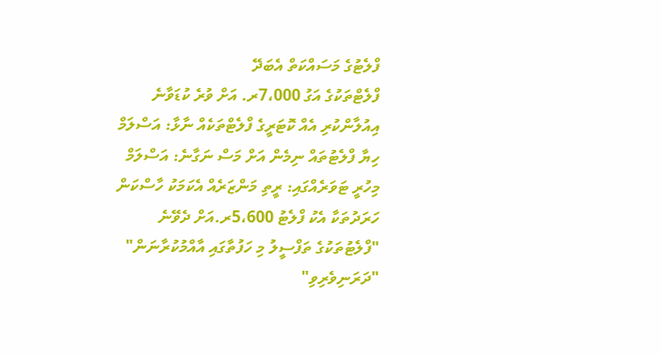ފްލެޓުގެ މަސައްކަތް އެބަދޭ
ފްލެޓްތަކުގެ އަގު 7،000ރ. އަށް ވުރެ ކުޑަވާނެ
އިއުލާންކުރި އެއް ކޮޓަރީގެ ފްލެޓްތަކެއް ނާޅާ: އަސްލަމް
ހިޔާ ފްލެޓުތައް ނިމެން އަށް މަސް ނަގާނެ: އަސްލަމް
މިހުރީ ޓަވަރެއްގައި: ރީތި މަންޒަރެއް އެކަމަކު ހާސްކަން
ހަރަދުތަކާ އެކު ފްލެޓު 5،600ރ.އަށް ދެވޭނެ
"ފްލެޓުތަކުގެ ތަފްސީލު މި ހަފުތާގައި އާއްމުކުރާނަން"
"ދަރަނިވެރިވި"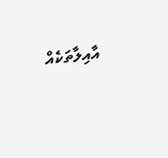އާއިލާތަކެއް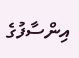އިންސާފުގެ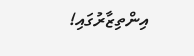އިންތިޒާރުގައި!